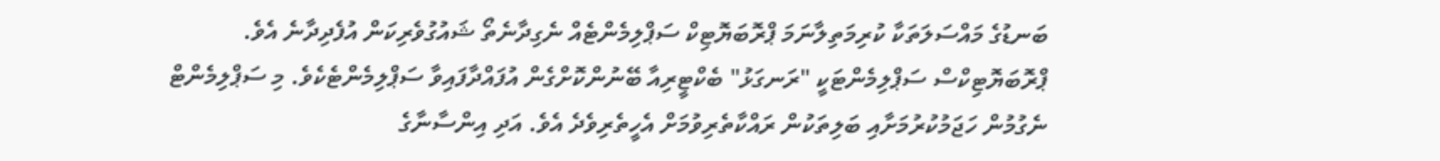ބަނޑުގެ މައްސަލަތަކާ ކުރިމަތިލާނަމަ ޕްރޮބަޔޮޓިކް ސަޕްލިމެންޓެއް ނެގިދާނެތޯ ޝައުގުވެރިކަން އުފެދިދާނެ އެވެ. ޕްރޮބަޔޮޓިކްސް ސަޕްލިމެންޓަކީ "ރަނގަޅު" ބެކްޓީރިއާ ބޭނުންކޮށްގެން އުފައްދާފައިވާ ސަޕްލިމެންޓެކެވެ. މި ސަޕްލިމެންޓް ނެގުމުން ހަޖަމުކުރުމަށާއި ބަލިތަކުން ރައްކާތެރިވުމަށް އެހީތެރިވެދެ އެވެ. އަދި އިންސާނާގެ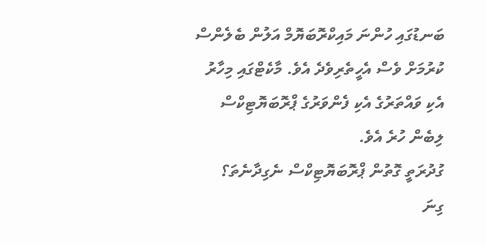ބަނޑުގައި ހުންނަ މައިކްރޮބަޔޮމް އަލުން ބެލެންސް ކުރުމަށް ވެސް އެހީތެރިވެދެ އެވެ. މާކެޓްގައި މިހާރު އެކި ވައްތަރުގެ އެކި ފެންވަރުގެ ޕްރޮބަޔޮޓިކްސް ލިބެން ހުރެ އެވެ.
ގުދުރަތީ ގޮތުން ޕްރޮބަޔޮޓިކްސް ނެގިދާނެތަ؟
ގިނަ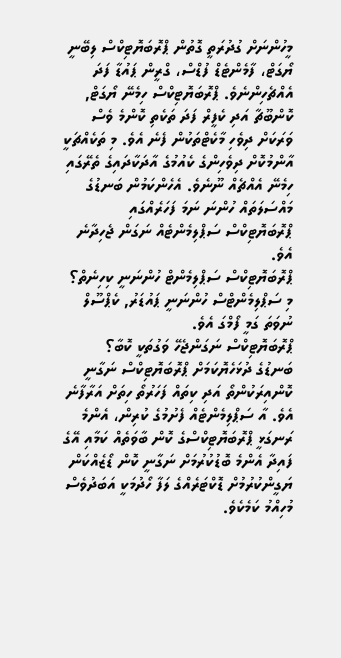މީހުންނަށް ގުދުރަތީ ގޮތުން ޕްރޮބަޔޮޓިކްސް ލިބޭނީ ޔޯގަޓް، ފާމެންޓެޑް ފުޑްސް، ގްރީން ޕައުޑާ ފަދަ އެއްޗެހިންނެވެ. ޕްރޮބަޔޮޓިކްސް ހިމެނޭ ޔޯގަޓް, ކޮންބޫޗާ އަދި ކެފީރް ފަދަ ތަކެތި ކޮންމެ ވެސް ވަރަކަށް ދިވެހި މާކެޓްތަކުން ފެނެ އެވެ. މި ތަކެއްޗަކީ އާންމުކޮށް ދިވެހިންގެ ކެއުމުގެ އާދަކާދައިގެ ތެރޭގައި ހިމެނޭ އެއްޗެއް ނޫނެވެ. އެހެންކަމުން ބަނޑުގެ މައްސަލަތައް ހުންނަ ނަމަ ފަހަރެއްގައި ޕްރޮބަޔޮޓިކްސް ސަޕްލިމެންޓެއް ނަގަން ޖެހިދާނެ އެވެ.
ޕްރޮބަޔޮޓިކްސް ސަޕްލިމެންޓް ހުންނަނީ ކިހިނެތް؟
މި ސަޕްލިމެންޓްސް ހުންނަނީ ޕައުޑަރު, ކެޕްސޫލް ނުވަތަ ގަމީ ފޯމްގަ އެވެ.
ޕްރޮބަޔޮޓިކްސް ނަގަންޖެހޭ ވަގުތަކީ ކޮބާ؟
ބަނޑުގެ ދުޅަހެޔޮކަމަށް ޕްރޮބަޔޮޓިކްސް ނަގާނީ ކޮންއިރަކުންތޯ އަދި ކިތައް ފަހަރުތޯ ހިތަށް އަރާފާނެ އެވެ. އާ ސަޕްލިމެންޓެއް ފެށުމުގެ ކުރިން، އެންމެ ރަނގަޅީ ޕްރޮބަޔޮޓިކްސްގެ ކޮން ބާވަތެއް ކަމާއި އޭގެ ފައިދާ އެންމެ ބޮޑުކުރުމަށް ނަގާނީ ކޮން ޑޯޒެއްކަން ޔަގީންކުރުމުށް ޑޮކްޓަރެއްގެ ލަފާ ހޯދުމަކީ އަބަދުވެސް މުހިއްމު ކަމެކެވެ.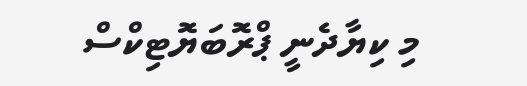މި ކިޔާދެނީ ޕްރޮބަޔޮޓިކްސް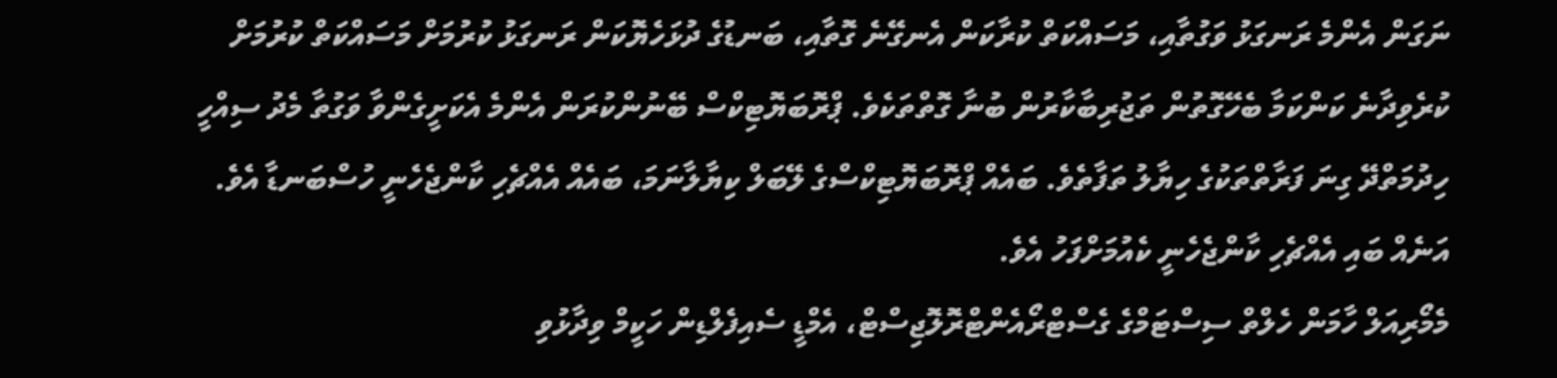ނަގަން އެންމެ ރަނގަޅު ވަގުތާއި، މަސައްކަތް ކުރާކަން އެނގޭނެ ގޮތާއި، ބަނޑުގެ ދުޅަހެޔޮކަން ރަނގަޅު ކުރުމަށް މަސައްކަތް ކުރުމަށް ކުރެވިދާނެ ކަންކަމާ ބެހޭގޮތުން ތަޖުރިބާކާރުން ބުނާ ގޮތްތަކެވެ. ޕްރޮބަޔޮޓިކްސް ބޭނުންކުރަން އެންމެ އެކަށީގެންވާ ވަގުތާ މެދު ސިއްހީ ހިދުމަތްދޭ ގިނަ ފަރާތްތަކުގެ ހިޔާލު ތަފާތެވެ. ބައެއް ޕްރޮބަޔޮޓިކްސްގެ ލޭބަލް ކިޔާލާނަމަ، ބައެއް އެއްޗެހި ކާންޖެހެނީ ހުސްބަނޑާ އެވެ. އަނެއް ބައި އެއްޗެހި ކާންޖެހެނީ ކެއުމަށްފަހު އެވެ.
މެމޯރިއަލް ހާމަން ހެލްތް ސިސްޓަމްގެ ގެސްޓްރޯއެންޓްރޮލޮޖިސްޓް، އެމްޑީ ސެއިފެލްޑިން ހަކީމް ވިދާޅުވި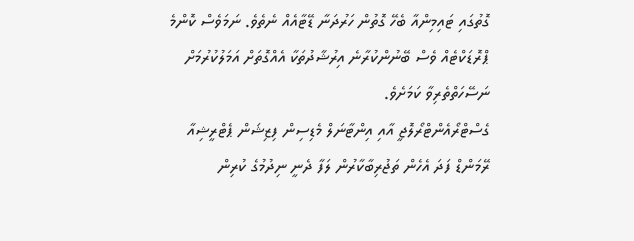ގޮތުގައި ޓައިމިންއާ ބެހޭ ގޮތުން ހަރުދަނާ ޑޭޓާއެއް ނެތެވެ. ނަމަވެސް ކޮންމެ ޕްރޮޑަކްޓެއް ވެސް ބޭނުންކުރާނެ އިރުޝާދުތަކާ އެއްގޮތަށް އަމަލުކުރުމަށް ނަސޭހަތްތެރިވާ ކަމަށެވެ.
ގެސްޓްރޯއެންޓްރޯލޮޖީ އާއި އިންޓާނަލް މެޑިސިން ފިޒިޝަން ޕެޓްރީޝިއާ ރޭމަންޑް ފަދަ އެހެން ތަޖުރިބާކާރުން ލަފާ ދެނީ ނިދުމުގެ ކުރިން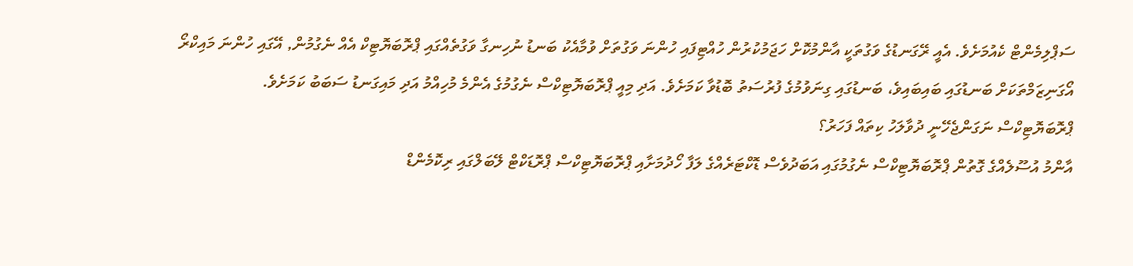ސަޕްލިމެންޓް ކެއުމަށެވެ. އެއީ ރޭގަނޑުގެ ވަގުތަކީ އާންމުކޮށް ހަޖަމުކުރުން ހުއްޓިފައި ހުންނަ ވަގުތަށް ވުމާއެކު ބަނޑު ނުހިނގާ ވަގުތެއްގައި ޕްރޮބަޔޮޓިކް އެއް ނެގުމުން, އޭގައި ހުންނަ މައިކްރޯ އޯގަނިޒަމްތަކަށް ބަނޑުގައި ބައިބައިވެ، ބަނޑުގައި ގިނަވުމުގެ ފުރުސަތު ބޮޑުވާ ކަމަށެވެ. އަދި މިއީ ޕްރޮބަޔޮޓިކްސް ނެގުމުގެ އެންމެ މުހިއްމު އަދި މައިގަނޑު ސަބަބު ކަމަށެވެ.
ޕްރޮބަޔޮޓިކްސް ނަގަންޖެހޭނީ ދުވާލަހު ކިތައް ފަހަރު؟
އާންމު އުސޫލެއްގެ ގޮތުން ޕްރޮބަޔޮޓިކްސް ނެގުމުގައި އަބަދުވެސް ޑޮކްޓަރެއްގެ ލަފާ ހޯދުމަށާއި ޕްރޮބަޔޮޓިކްސް ޕްރޮޑަކްޓް ލޭބަލްގައި ރިކޮމެންޑް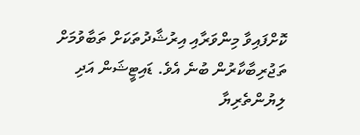ކޮށްފައިވާ މިންވަރާއި އިރުޝާދުތަކަށް ތަބާވުމަށް ތަޖުރިބާކާރުން ބުނެ އެވެ. ޑައިޓީޝަން އަދި ލިޔުންތެރިޔާ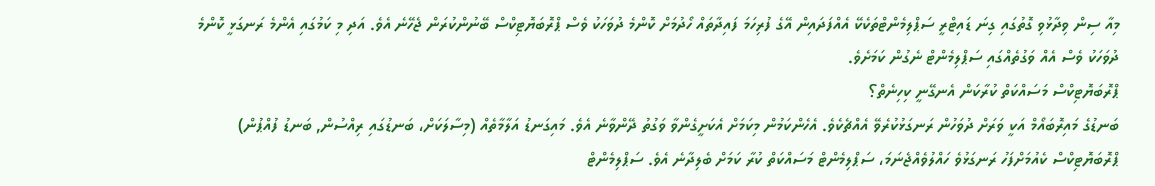މިއާ ސިން ވިދާޅުވި ގޮތުގައި ގިނަ ޑައިޓްރީ ސަޕްލިމެންޓްތަކެކޭ އެއްފަދައިން އޭގެ ފުރިހަމަ ފައިދާތައް ހޯދުމަށް ކޮންމެ ދުވަހަކު ވެސް ޕްރޮބަޔޮޓިކްސް ބޭނުންކުރަން ޖެހޭނެ އެވެ. އަދި މި ކަމުގައި އެންމެ ރަނގަޅީ ކޮންމެ ދުވަހަކު ވެސް އެއް ވަގުތެއްގައި ސަޕްލިމެންޓް ނެގުން ކަމަށެވެ.
ޕްރޮބަޔޮޓިކްސް މަސައްކަތް ކުރާކަން އެނގޭނީ ކިހިނެތް؟
ބަނޑުގެ މައިރޮބައޯމް އަކީ ވަރަށް ދުވަހުން ރަނގަޅުކުރެވޭ އެއްޗެކެވެ. އެހެންކަމުން މިކަމަށް އެކަށީގެންވާ ވަގުތު ދޭންވާނެ އެވެ. މައިގަނޑު އަލާމާތެއް (މިސާލަކަށް، ބަނޑުގައި ރިއްސުން, ބަނޑު ފުއްޕުން) ޕްރޮބަޔޮޓިކްސް ކެއުމަށްފަހު ރަނގަޅުވެ ހައްލުވެއްޖެނަމަ، ސަޕްލިމެންޓް މަސައްކަތް ކުރާ ކަމަށް ބެލިދާނެ އެވެ. ސަޕްލިމެންޓް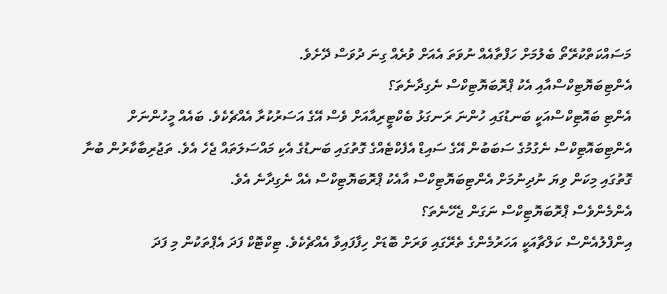މަސައްކަތްކުރޭތޯ ބެލުމަށް ހަފްތާއެއް ނުވަތަ އެއަށް ވުރެއް ގިނަ ދުވަސް ދޭށެވެ.
އެންޓިބަޔޮޓިކްސްއާއި އެކު ޕްރޮބަޔޮޓިކްސް ނެގިދާނެތަ؟
އެންޓި ބައޮޓިކްސްއަކީ ބަނޑުގައި ހުންނަ ރަނގަޅު ބެކްޓީރިއާއަށް ވެސް އޭގެ އަސަރުކުރާ އެއްޗެކެވެ. ބައެއް މީހުންނަށް އެންޓިބައޮޓިކްސް ނެގުމުގެ ސަބަބުން އޭގެ ސައިޑް އެފެކްޓެއްގެ ގޮތުގައި ބަނޑުގެ އެކި މައްސަލަތައް ޖެހެ އެވެ. ތަޖުރިބާކާރުން ބުނާ ގޮތުގައި މިކަން ވިޔަ ނުދިނުމަށް އެންޓިބަޔޮޓިކްސް އާއެކު ޕްރޮބަޔޮޓިކްސް އެއް ނެގިދާނެ އެވެ.
އެންމެންވެސް ޕްރޮބަޔޮޓިކްސް ނަގަން ޖެހޭނެތަ؟
އިންފްލުއެންސް ކަލްޗާއަކީ އަހަރުމެންގެ ތެރޭގައި ވަރަށް ބޮޑަށް ހިފާފައިވާ އެއްޗެކެވެ. ޓިކްޓޮކް ފަދަ އެޕްތަކުން މި ފަދަ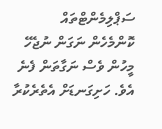ސަޕްލިމެންޓްތައް ކޮންމެހެން ނަގަން ނުޖެހޭ މީހުން ވެސް ނަގާތަން ފެނެ އެވެ. ހަށިގަނޑަށް އެތެރެކުރާ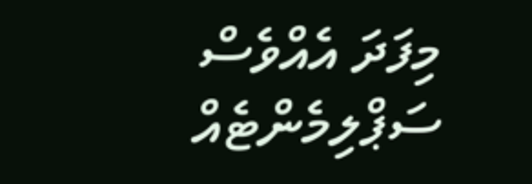މިފަދަ އެއްވެސް ސަޕްލިމެންޓެއް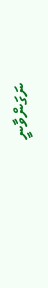ނަގަންވާނީ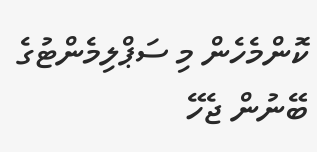ކޮންމެހެން މި ސަޕްލިމެންޓުގެ ބޭނުން ޖެހޭ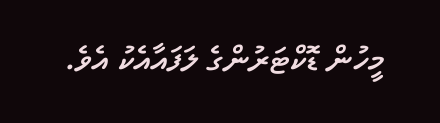މީހުން ޑޮކްޓަރުންގެ ލަފައާއެކު އެވެ.